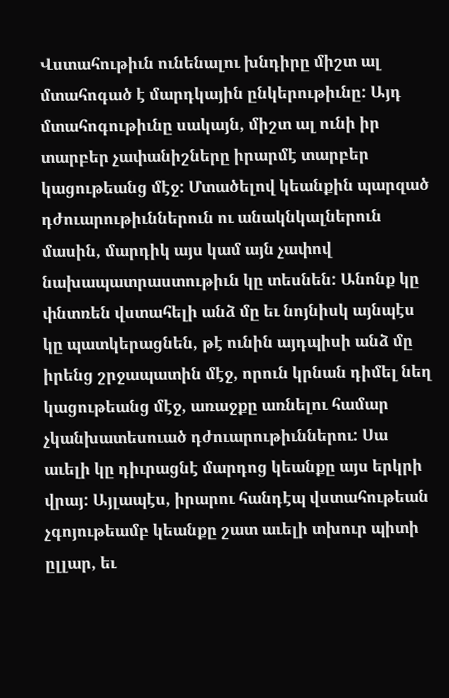Վստահութիւն ունենալու խնդիրը միշտ ալ մտահոգած է մարդկային ընկերութիւնը: Այդ մտահոգութիւնը սակայն, միշտ ալ ունի իր տարբեր չափանիշները իրարմէ տարբեր կացութեանց մէջ: Մտածելով կեանքին պարզած դժուարութիւններուն ու անակնկալներուն մասին, մարդիկ այս կամ այն չափով նախապատրաստութիւն կը տեսնեն: Անոնք կը փնտռեն վստահելի անձ մը եւ նոյնիսկ այնպէս կը պատկերացնեն, թէ ունին այդպիսի անձ մը իրենց շրջապատին մէջ, որուն կրնան դիմել նեղ կացութեանց մէջ, առաջքը առնելու համար չկանխատեսուած դժուարութիւններու: Սա աւելի կը դիւրացնէ մարդոց կեանքը այս երկրի վրայ: Այլապէս, իրարու հանդէպ վստահութեան չգոյութեամբ կեանքը շատ աւելի տխուր պիտի ըլլար, եւ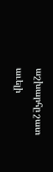աշխարհը շատ աւելի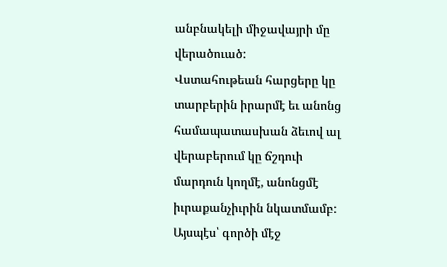անբնակելի միջավայրի մը վերածուած:
Վստահութեան հարցերը կը տարբերին իրարմէ եւ անոնց համապատասխան ձեւով ալ վերաբերում կը ճշդուի մարդուն կողմէ, անոնցմէ իւրաքանչիւրին նկատմամբ: Այսպէս՝ գործի մէջ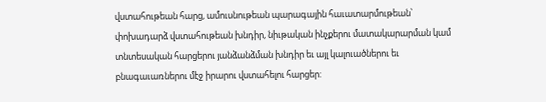վստահութեան հարց, ամուսնութեան պարագային հաւատարմութեան՝ փոխադարձ վստահութեան խնդիր, նիւթական ինչքերու մատակարարման կամ տնտեսական հարցերու յանձանձման խնդիր եւ այլ կալուածներու եւ բնագաւառներու մէջ իրարու վստահելու հարցեր: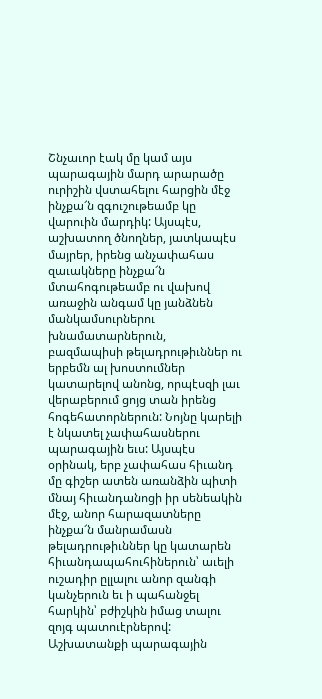Շնչաւոր էակ մը կամ այս պարագային մարդ արարածը ուրիշին վստահելու հարցին մէջ ինչքա՜ն զգուշութեամբ կը վարուին մարդիկ: Այսպէս, աշխատող ծնողներ, յատկապէս մայրեր, իրենց անչափահաս զաւակները ինչքա՜ն մտահոգութեամբ ու վախով առաջին անգամ կը յանձնեն մանկամսուրներու խնամատարներուն, բազմապիսի թելադրութիւններ ու երբեմն ալ խոստումներ կատարելով անոնց, որպէսզի լաւ վերաբերում ցոյց տան իրենց հոգեհատորներուն: Նոյնը կարելի է նկատել չափահասներու պարագային եւս: Այսպէս օրինակ, երբ չափահաս հիւանդ մը գիշեր ատեն առանձին պիտի մնայ հիւանդանոցի իր սենեակին մէջ, անոր հարազատները ինչքա՜ն մանրամասն թելադրութիւններ կը կատարեն հիւանդապահուհիներուն՝ աւելի ուշադիր ըլլալու անոր զանգի կանչերուն եւ ի պահանջել հարկին՝ բժիշկին իմաց տալու զոյգ պատուէրներով:
Աշխատանքի պարագային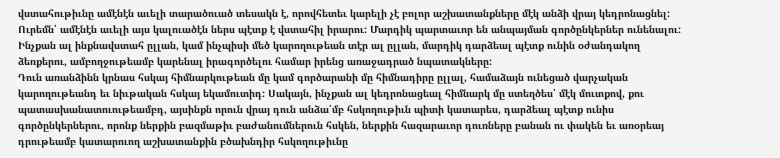վստահութիւնը ամէնէն աւելի տարածուած տեսակն է, որովհետեւ կարելի չէ բոլոր աշխատանքները մէկ անձի վրայ կեդրոնացնել: Ուրեմն՝ ամէնէն աւելի այս կալուածէն ներս պէտք է վստահիլ իրարու: Մարդիկ պարտաւոր են անպայման գործընկերներ ունենալու: Ինչքան ալ ինքնավստահ ըլլան, կամ ինչպիսի մեծ կարողութեան տէր ալ ըլլան, մարդիկ դարձեալ պէտք ունին օժանդակող ձեռքերու, ամբողջութեամբ կարենալ իրագործելու համար իրենց առաջադրած նպատակները:
Դուն առանձինն կրնաս հսկայ հիմնարկութեան մը կամ գործարանի մը հիմնադիրը ըլլալ, համաձայն ունեցած վարչական կարողութեանդ եւ նիւթական հսկայ եկամուտիդ: Սակայն, ինչքան ալ կեդրոնացեալ հիմնարկ մը ստեղծես՝ մէկ մուտքով, քու պատասխանատուութեամբդ, այսինքն որուն վրայ դուն անձա՛մբ հսկողութիւն պիտի կատարես, դարձեալ պէտք ունիս գործընկերներու, որոնք ներքին բազմաթիւ բաժանումներուն հսկեն, ներքին հազարաւոր դուռները բանան ու փակեն եւ առօրեայ դրութեամբ կատարուող աշխատանքին բծախնդիր հսկողութիւնը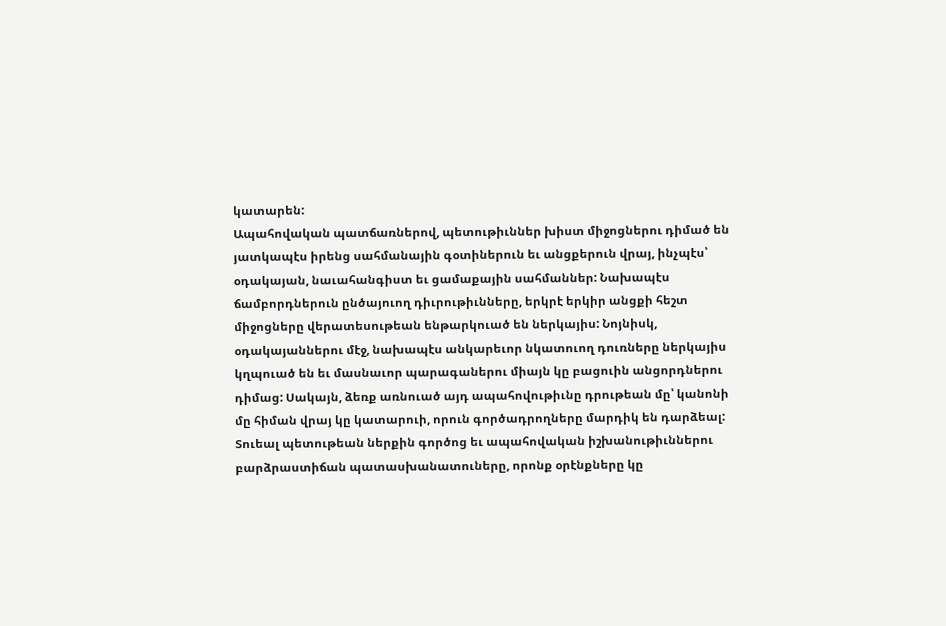կատարեն:
Ապահովական պատճառներով, պետութիւններ խիստ միջոցներու դիմած են յատկապէս իրենց սահմանային գօտիներուն եւ անցքերուն վրայ, ինչպէս՝ օդակայան, նաւահանգիստ եւ ցամաքային սահմաններ: Նախապէս ճամբորդներուն ընծայուող դիւրութիւնները, երկրէ երկիր անցքի հեշտ միջոցները վերատեսութեան ենթարկուած են ներկայիս: Նոյնիսկ, օդակայաններու մէջ, նախապէս անկարեւոր նկատուող դուռները ներկայիս կղպուած են եւ մասնաւոր պարագաներու միայն կը բացուին անցորդներու դիմաց: Սակայն, ձեռք առնուած այդ ապահովութիւնը դրութեան մը՝ կանոնի մը հիման վրայ կը կատարուի, որուն գործադրողները մարդիկ են դարձեալ: Տուեալ պետութեան ներքին գործոց եւ ապահովական իշխանութիւններու բարձրաստիճան պատասխանատուները, որոնք օրէնքները կը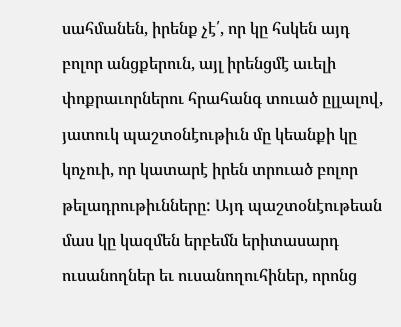սահմանեն, իրենք չէ՛, որ կը հսկեն այդ բոլոր անցքերուն, այլ իրենցմէ աւելի փոքրաւորներու հրահանգ տուած ըլլալով, յատուկ պաշտօնէութիւն մը կեանքի կը կոչուի, որ կատարէ իրեն տրուած բոլոր թելադրութիւնները: Այդ պաշտօնէութեան մաս կը կազմեն երբեմն երիտասարդ ուսանողներ եւ ուսանողուհիներ, որոնց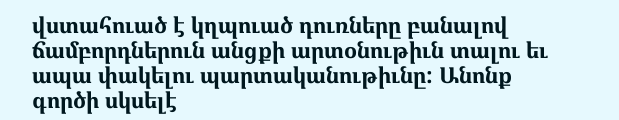վստահուած է կղպուած դուռները բանալով ճամբորդներուն անցքի արտօնութիւն տալու եւ ապա փակելու պարտականութիւնը: Անոնք գործի սկսելէ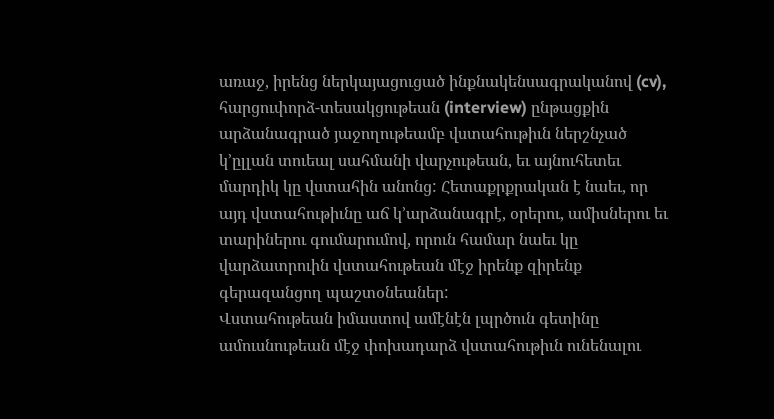առաջ, իրենց ներկայացուցած ինքնակենսագրականով (cv), հարցուփորձ-տեսակցութեան (interview) ընթացքին արձանագրած յաջողութեամբ վստահութիւն ներշնչած կ’ըլլան տուեալ սահմանի վարչութեան, եւ այնուհետեւ մարդիկ կը վստահին անոնց: Հետաքրքրական է նաեւ, որ այդ վստահութիւնը աճ կ’արձանագրէ, օրերու, ամիսներու եւ տարիներու գումարումով, որուն համար նաեւ կը վարձատրուին վստահութեան մէջ իրենք զիրենք գերազանցող պաշտօնեաներ:
Վստահութեան իմաստով ամէնէն լպրծուն գետինը ամուսնութեան մէջ փոխադարձ վստահութիւն ունենալու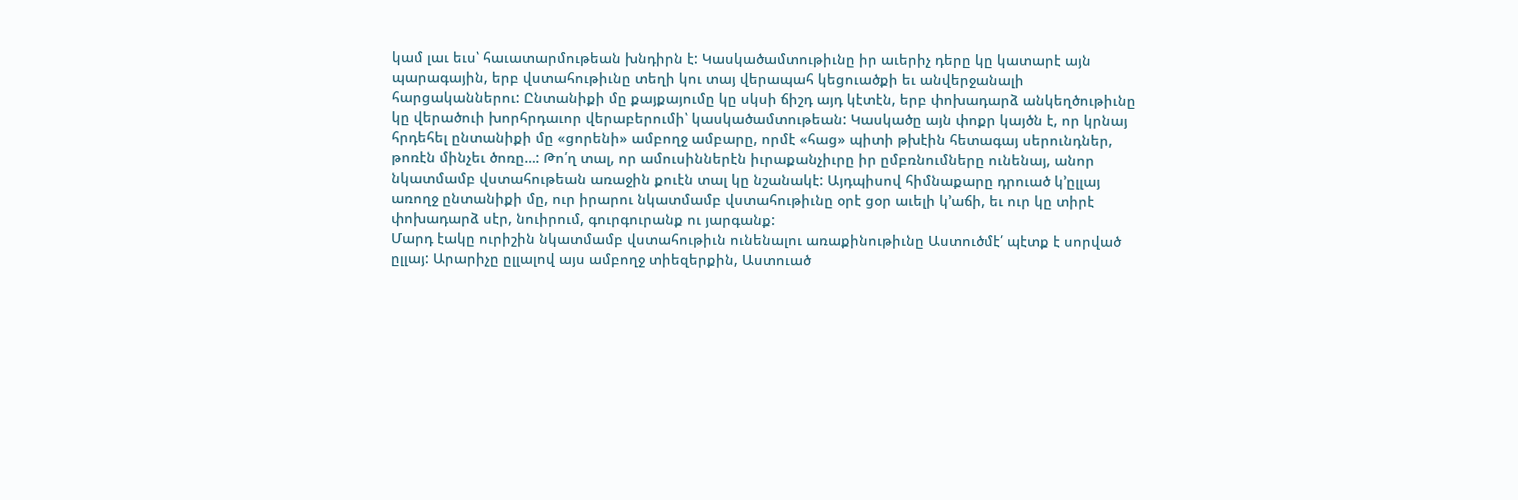կամ լաւ եւս՝ հաւատարմութեան խնդիրն է: Կասկածամտութիւնը իր աւերիչ դերը կը կատարէ այն պարագային, երբ վստահութիւնը տեղի կու տայ վերապահ կեցուածքի եւ անվերջանալի հարցականներու: Ընտանիքի մը քայքայումը կը սկսի ճիշդ այդ կէտէն, երբ փոխադարձ անկեղծութիւնը կը վերածուի խորհրդաւոր վերաբերումի՝ կասկածամտութեան: Կասկածը այն փոքր կայծն է, որ կրնայ հրդեհել ընտանիքի մը «ցորենի» ամբողջ ամբարը, որմէ «հաց» պիտի թխէին հետագայ սերունդներ, թոռէն մինչեւ ծոռը…: Թո՛ղ տալ, որ ամուսիններէն իւրաքանչիւրը իր ըմբռնումները ունենայ, անոր նկատմամբ վստահութեան առաջին քուէն տալ կը նշանակէ: Այդպիսով հիմնաքարը դրուած կ’ըլլայ առողջ ընտանիքի մը, ուր իրարու նկատմամբ վստահութիւնը օրէ ցօր աւելի կ’աճի, եւ ուր կը տիրէ փոխադարձ սէր, նուիրում, գուրգուրանք ու յարգանք:
Մարդ էակը ուրիշին նկատմամբ վստահութիւն ունենալու առաքինութիւնը Աստուծմէ՛ պէտք է սորված ըլլայ: Արարիչը ըլլալով այս ամբողջ տիեզերքին, Աստուած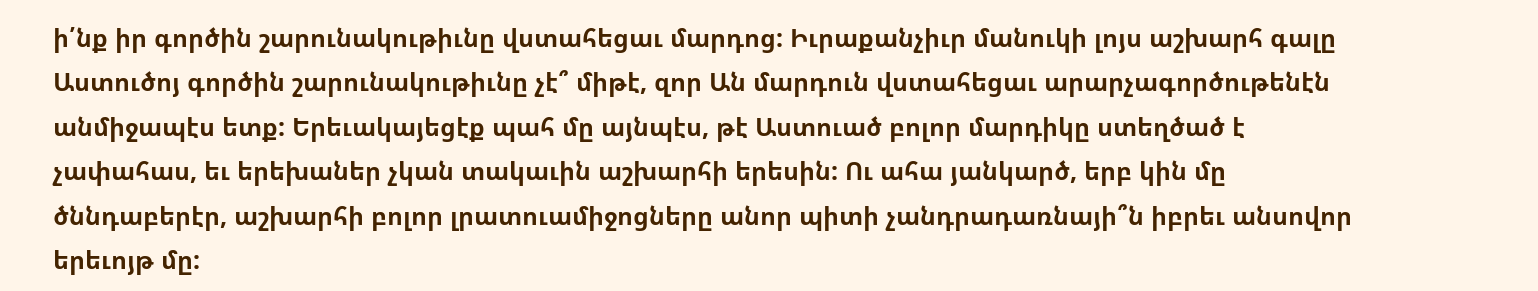ի՛նք իր գործին շարունակութիւնը վստահեցաւ մարդոց: Իւրաքանչիւր մանուկի լոյս աշխարհ գալը Աստուծոյ գործին շարունակութիւնը չէ՞ միթէ, զոր Ան մարդուն վստահեցաւ արարչագործութենէն անմիջապէս ետք: Երեւակայեցէք պահ մը այնպէս, թէ Աստուած բոլոր մարդիկը ստեղծած է չափահաս, եւ երեխաներ չկան տակաւին աշխարհի երեսին: Ու ահա յանկարծ, երբ կին մը ծննդաբերէր, աշխարհի բոլոր լրատուամիջոցները անոր պիտի չանդրադառնայի՞ն իբրեւ անսովոր երեւոյթ մը: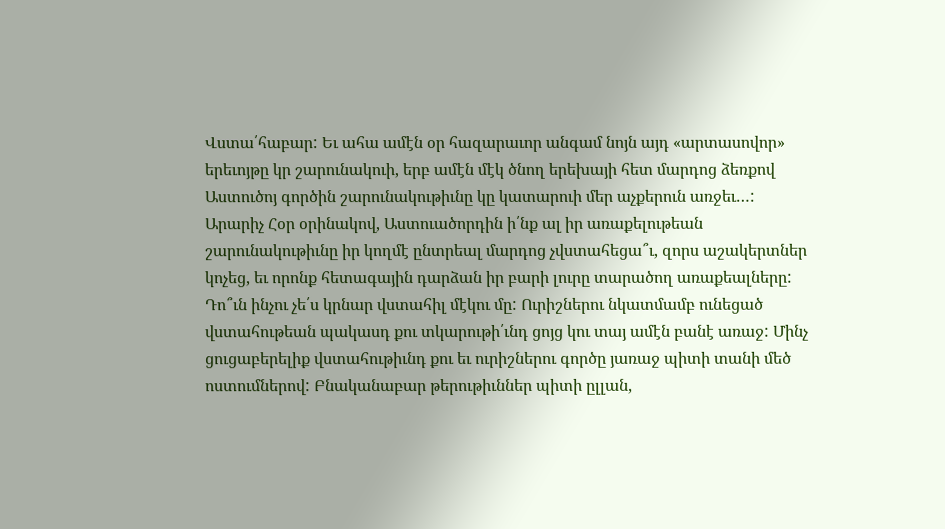Վստա՛հաբար: Եւ ահա ամէն օր հազարաւոր անգամ նոյն այդ «արտասովոր» երեւոյթը կր շարունակուի, երբ ամէն մէկ ծնող երեխայի հետ մարդոց ձեռքով Աստուծոյ գործին շարունակութիւնը կը կատարուի մեր աչքերուն առջեւ…:
Արարիչ Հօր օրինակով, Աստուածորդին ի՛նք ալ իր առաքելութեան շարունակութիւնը իր կողմէ ընտրեալ մարդոց չվստահեցա՞ւ, զորս աշակերտներ կոչեց, եւ որոնք հետագային դարձան իր բարի լուրը տարածող առաքեալները:
Դո՞ւն ինչու չե՛ս կրնար վստահիլ մէկու մը: Ուրիշներու նկատմամբ ունեցած վստահութեան պակասդ քու տկարութի՛ւնդ ցոյց կու տայ ամէն բանէ առաջ: Մինչ ցուցաբերելիք վստահութիւնդ քու եւ ուրիշներու գործը յառաջ պիտի տանի մեծ ոստումներով: Բնականաբար թերութիւններ պիտի ըլլան,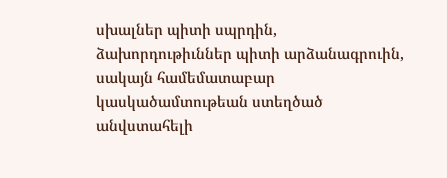սխալներ պիտի սպրդին, ձախորդութիւններ պիտի արձանագրուին, սակայն համեմատաբար կասկածամտութեան ստեղծած անվստահելի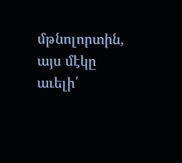մթնոլորտին, այս մէկը աւելի՛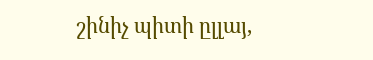շինիչ պիտի ըլլայ,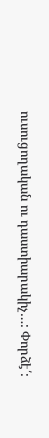ուսուցողական ու դաստիարակիչ…: Փորձէ՛: